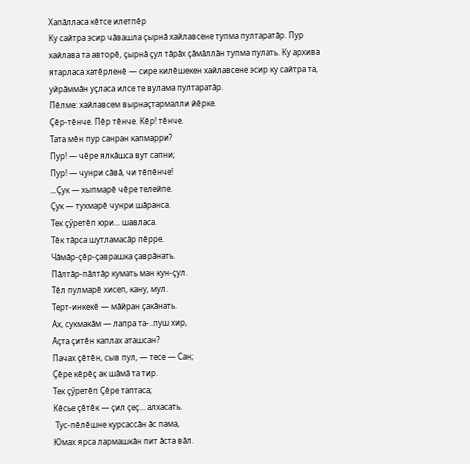Хапăлласа кĕтсе илетпĕр
Ку сайтра эсир чăвашла çырнă хайлавсене тупма пултаратăр. Пур
хайлава та авторĕ, çырнă çул тăрăх çăмăллăн тупма пулать. Ку архива
ятарласа хатĕрленĕ — сире килĕшекен хайлавсене эсир ку сайтра та,
уйрăммăн уçласа илсе те вулама пултаратăр.
Пӗлме: хайлавсем вырнаҫтармалли йӗрке.
Çĕр-тĕнче. Пĕр тĕнче. Кĕр! тĕнче.
Тата мĕн пур санран капмарри?
Пур! — чĕре ялкăшса вут сапни;
Пур! — чунри сăвă, чи тĕпĕнче!
...Çук — хыпмарĕ чĕре телейпе.
Çук — тухмарĕ чунри шăранса.
Тек çӳретĕп юри... шавласа.
Тĕк тăрса шутламасăр пĕрре.
Чăмăр-çĕр-çаврашка çаврăнать.
Пăлтăр-пăлтăр кумать ман кун-çул.
Тĕл пулмарĕ хисеп, кану, мул.
Терт-инкекĕ — мăйран çакăнать.
Ах, сукмакăм — лапра та-..пуш хир,
Ăçта çитĕн каплах аташсан?
Пачах çĕтĕн, сыв пул, — тесе — Сан;
Çĕре кĕрĕç ак шăмă та тир.
Тек çӳретĕп Çĕре таптаса;
Кĕсье çĕтĕк — çил çеç... алхасать.
 Тус-пĕлĕшне курсассăн ăс пама,
Юмах ярса лармашкăн пит ăста вăл.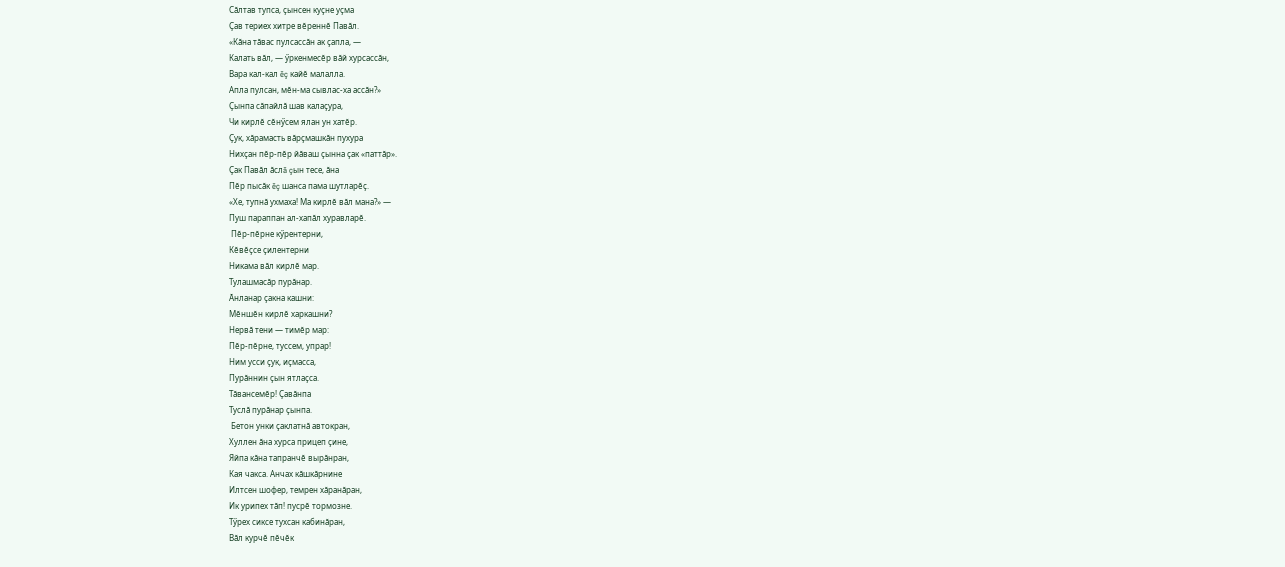Сăлтав тупса, çынсен куçне уçма
Çав териех хитре вĕреннĕ Павăл.
«Кăна тăвас пулсассăн ак çапла, —
Калать вăл, — ӳркенмесĕр вăй хурсассăн,
Вара кал-кал ĕç кайĕ малалла.
Апла пулсан, мĕн-ма сывлас-ха ассăн?»
Çынпа сăпайлă шав калаçура,
Чи кирлĕ сĕнӳсем ялан ун хатĕр.
Çук, хăрамасть вăрçмашкăн пухура
Нихçан пĕр-пĕр йăваш çынна çак «паттăр».
Çак Павăл ăслă çын тесе, ăна
Пĕр пысăк ĕç шанса пама шутларĕç.
«Хе, тупнă ухмаха! Ма кирлĕ вăл мана?» —
Пуш параппан ал-хапăл хуравларĕ.
 Пĕр-пĕрне кӳрентерни,
Кĕвĕçсе çилентерни
Никама вăл кирлĕ мар.
Тулашмасăр пурăнар.
Ăнланар çакна кашни:
Мĕншĕн кирлĕ харкашни?
Нервă тени — тимĕр мар:
Пĕр-пĕрне, туссем, упрар!
Ним усси çук, иçмасса,
Пурăннин çын ятлаçса.
Тăвансемĕр! Çавăнпа
Туслă пурăнар çынпа.
 Бетон унки çаклатнă автокран,
Хуллен ăна хурса прицеп çине,
Яйпа кăна тапранчĕ вырăнран,
Кая чакса. Анчах кăшкăрнине
Илтсен шофер, темрен хăранăран,
Ик урипех тăп! пусрĕ тормозне.
Тӳрех сиксе тухсан кабинăран,
Вăл курчĕ пĕчĕк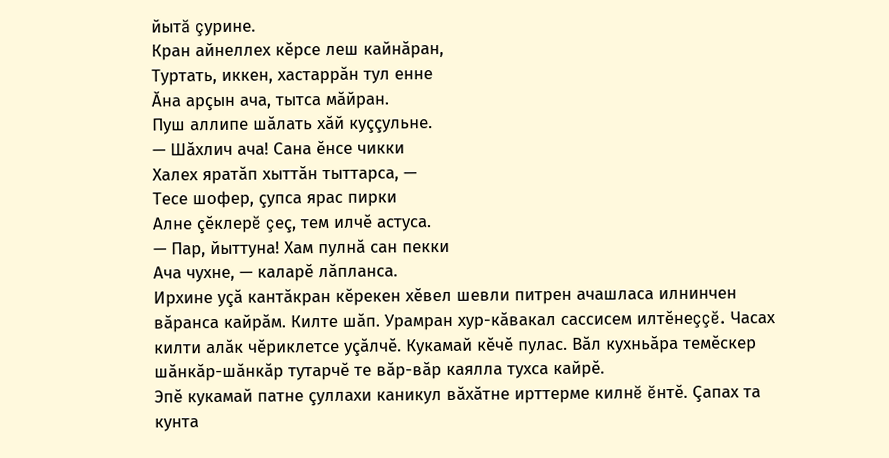йытă çурине.
Кран айнеллех кĕрсе леш кайнăран,
Туртать, иккен, хастаррăн тул енне
Ăна арçын ача, тытса мăйран.
Пуш аллипе шăлать хăй куççульне.
— Шăхлич ача! Сана ĕнсе чикки
Халех яратăп хыттăн тыттарса, —
Тесе шофер, çупса ярас пирки
Алне çĕклерĕ çеç, тем илчĕ астуса.
— Пар, йыттуна! Хам пулнă сан пекки
Ача чухне, — каларĕ лăпланса.
Ирхине уçă кантăкран кĕрекен хĕвел шевли питрен ачашласа илнинчен вăранса кайрăм. Килте шăп. Урамран хур-кăвакал сассисем илтĕнеççĕ. Часах килти алăк чĕриклетсе уçăлчĕ. Кукамай кĕчĕ пулас. Вăл кухньăра темĕскер шăнкăр-шăнкăр тутарчĕ те вăр-вăр каялла тухса кайрĕ.
Эпĕ кукамай патне çуллахи каникул вăхăтне ирттерме килнĕ ĕнтĕ. Çапах та кунта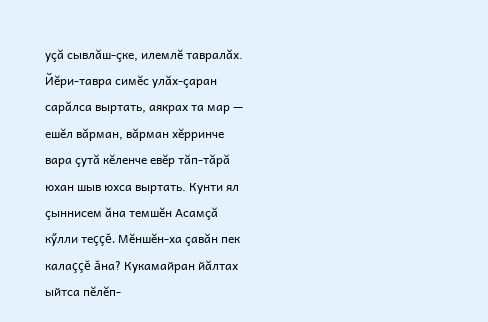уçă сывлăш-çке, илемлĕ тавралăх. Йĕри-тавра симĕс улăх-çаран сарăлса выртать, аякрах та мар — ешĕл вăрман, вăрман хĕрринче вара çутă кĕленче евĕр тăп-тăрă юхан шыв юхса выртать. Кунти ял çыннисем ăна темшĕн Асамçă кӳлли теççĕ. Мĕншĕн-ха çавăн пек калаççĕ ăна? Кукамайран йăлтах ыйтса пĕлĕп-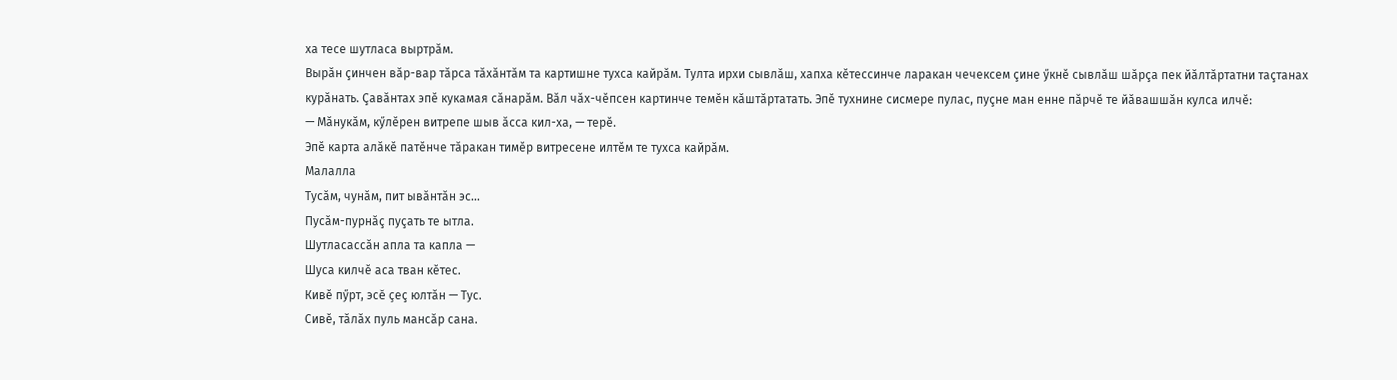ха тесе шутласа выртрăм.
Вырăн çинчен вăр-вар тăрса тăхăнтăм та картишне тухса кайрăм. Тулта ирхи сывлăш, хапха кĕтессинче ларакан чечексем çине ӳкнĕ сывлăш шăрçа пек йăлтăртатни таçтанах курăнать. Çавăнтах эпĕ кукамая сăнарăм. Вăл чăх-чĕпсен картинче темĕн кăштăртатать. Эпĕ тухнине сисмере пулас, пуçне ман енне пăрчĕ те йăвашшăн кулса илчĕ:
— Мăнукăм, кӳлĕрен витрепе шыв ăсса кил-ха, — терĕ.
Эпĕ карта алăкĕ патĕнче тăракан тимĕр витресене илтĕм те тухса кайрăм.
Малалла
Тусăм, чунăм, пит ывăнтăн эс...
Пусăм-пурнăç пуçать те ытла.
Шутласассăн апла та капла —
Шуса килчĕ аса тван кĕтес.
Кивĕ пӳрт, эсĕ çеç юлтăн — Тус.
Сивĕ, тăлăх пуль мансăр сана.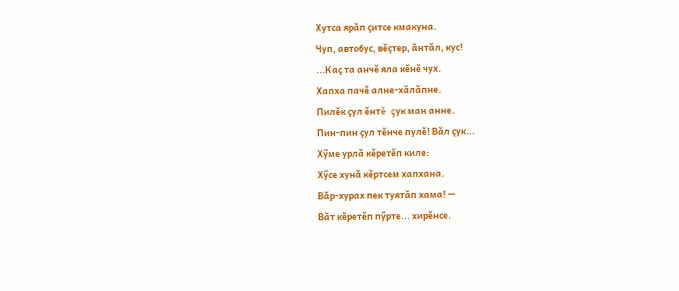Хутса ярăп çитсе кмакуна.
Чуп, автобус, вĕçтер, ăнтăл, кус!
...Каç та анчĕ яла кĕнĕ чух.
Хапха пачĕ алне-хăлăпне.
Пилĕк çул ĕнтĕ çук ман анне.
Пин-пин çул тĕнче пулĕ! Вăл çук...
Хӳме урлă кĕретĕп киле:
Хӳсе хунă кĕртсем хапхана.
Вăр-хурах пек туятăп хама! —
Вăт кĕретĕп пӳрте... хирĕнсе.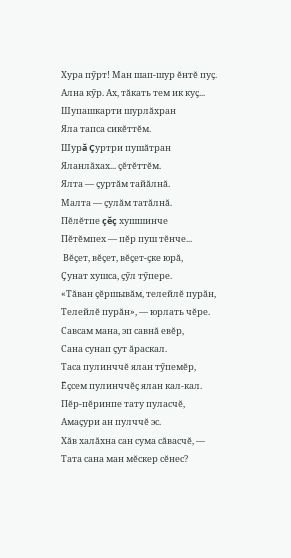Хура пӳрт! Ман шап-шур ĕнтĕ пуç.
Ална кӳр. Ах, тăкать тем ик куç...
Шупашкарти шурлăхран
Яла тапса сикĕттĕм.
Шурă Çуртри пушăтран
Яланлăхах... çĕтĕттĕм.
Ялта — çуртăм тайăлнă.
Малта — çулăм татăлнă.
Пĕлĕтпе çĕç хушшинче
Пĕтĕмпех — пĕр пуш тĕнче...
 Вĕçет, вĕçет, вĕçет-çке юрă,
Çунат хушса, çӳл тӳпере.
«Тăван çĕршывăм, телейлĕ пурăн,
Телейлĕ пурăн», — юрлать чĕре.
Савсам мана, эп савнă евĕр,
Сана сунап çут ăраскал.
Таса пулинччĕ ялан тӳпемĕр,
Ĕçсем пулинччĕç ялан кал-кал.
Пĕр-пĕринпе тату пуласчĕ,
Амаçури ан пулччĕ эс.
Хăв халăхна сан сума сăвасчĕ, —
Тата сана ман мĕскер сĕнес?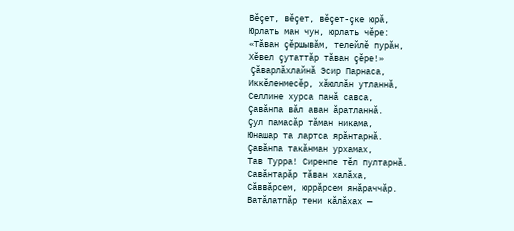Вĕçет, вĕçет, вĕçет-çке юрă,
Юрлать ман чун, юрлать чĕре:
«Тăван çĕршывăм, телейлĕ пурăн,
Хĕвел çутаттăр тăван çĕре!»
 Çăварлăхлайнă Эсир Парнаса,
Иккĕленмесĕр, хăюллăн утланнă,
Селлине хурса панă савса,
Çавăнпа вăл аван ăратланнă.
Çул памасăр тăман никама,
Юнашар та лартса ярăнтарнă.
Çавăнпа такăнман урхамах,
Тав Турра! Сиренпе тĕл пултарнă.
Савăнтарăр тăван халăха,
Сăввăрсем, юррăрсем янăраччăр.
Ватăлатпăр тени кăлăхах —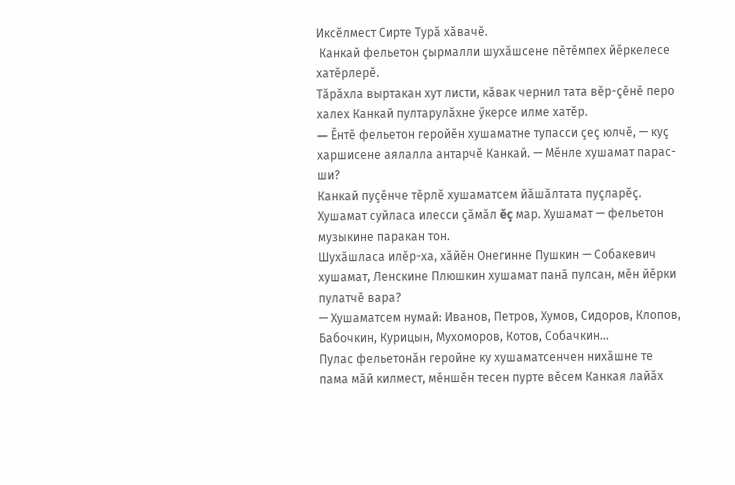Иксĕлмест Сирте Турă хăвачĕ.
 Канкай фельетон çырмалли шухăшсене пĕтĕмпех йĕркелесе хатĕрлерĕ.
Тăрăхла выртакан хут листи, кăвак чернил тата вĕр-çĕнĕ перо халех Канкай пултарулăхне ӳкерсе илме хатĕр.
— Ĕнтĕ фельетон геройĕн хушаматне тупасси çеç юлчĕ, — куç харшисене аялалла антарчĕ Канкай. — Мĕнле хушамат парас-ши?
Канкай пуçĕнче тĕрлĕ хушаматсем йăшăлтата пуçларĕç.
Хушамат суйласа илесси çăмăл ĕç мар. Хушамат — фельетон музыкине паракан тон.
Шухăшласа илĕр-ха, хăйĕн Онегинне Пушкин — Собакевич хушамат, Ленскине Плюшкин хушамат панă пулсан, мĕн йĕрки пулатчĕ вара?
— Хушаматсем нумай: Иванов, Петров, Хумов, Сидоров, Клопов, Бабочкин, Курицын, Мухоморов, Котов, Собачкин...
Пулас фельетонăн геройне ку хушаматсенчен нихăшне те пама мăй килмест, мĕншĕн тесен пурте вĕсем Канкая лайăх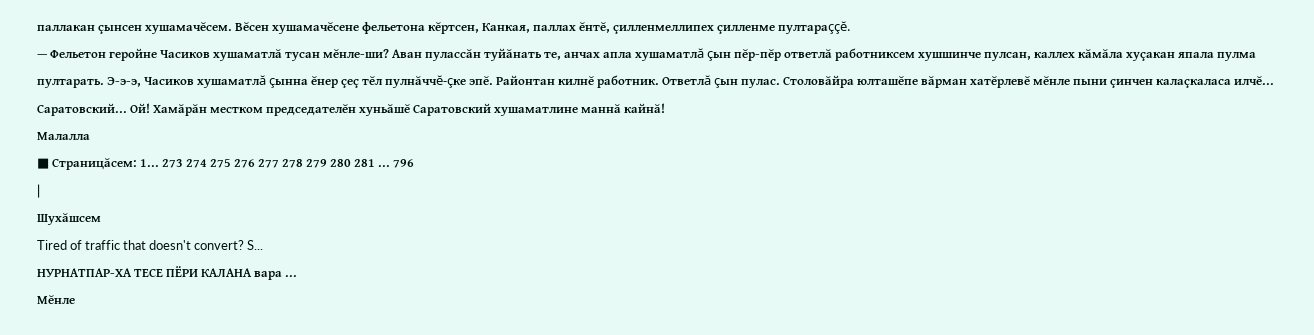паллакан çынсен хушамачĕсем. Вĕсен хушамачĕсене фельетона кĕртсен, Канкая, паллах ĕнтĕ, çилленмеллипех çилленме пултараççĕ.
— Фельетон геройне Часиков хушаматлă тусан мĕнле-ши? Аван пулассăн туйăнать те, анчах апла хушаматлă çын пĕр-пĕр ответлă работниксем хушшинче пулсан, каллех кăмăла хуçакан япала пулма пултарать. Э-э-э, Часиков хушаматлă çынна ĕнер çеç тĕл пулнăччĕ-çке эпĕ. Районтан килнĕ работник. Ответлă çын пулас. Столовăйра юлташĕпе вăрман хатĕрлевĕ мĕнле пыни çинчен калаçкаласа илчĕ... Саратовский... Ой! Хамăрăн местком председателĕн хуньăшĕ Саратовский хушаматлине маннă кайнă!
Малалла
■ Страницăсем: 1... 273 274 275 276 277 278 279 280 281 ... 796
|
Шухăшсем
Tired of traffic that doesn't convert? S...
НУРНАТПАР-ХА ТЕСЕ ПЁРИ КАЛАНА вара ...
Мĕнле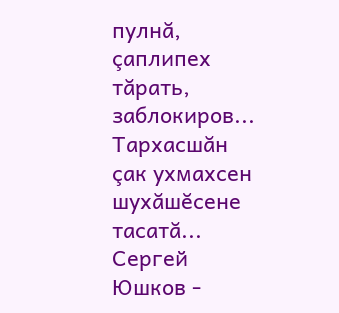пулнă, çаплипех тăрать, заблокиров...
Тархасшăн çак ухмахсен шухăшĕсене тасатă...
Сергей Юшков -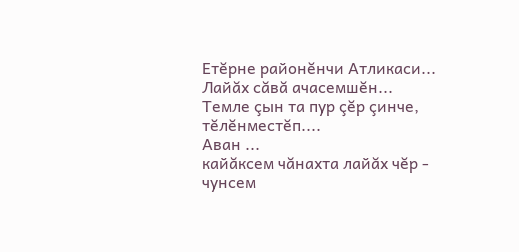Етĕрне районĕнчи Атликаси...
Лайăх сăвă ачасемшĕн...
Темле çын та пур çĕр çинче, тĕлĕнместĕп....
Аван ...
кайăксем чăнахта лайăх чĕр - чунсем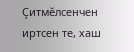Çитмĕлсенчен иртсен те, хаш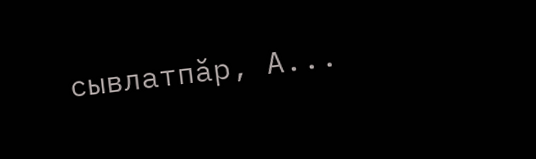сывлатпăр, А...